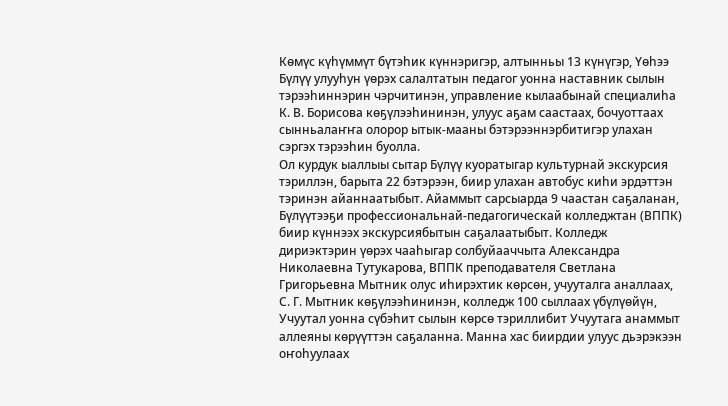Көмүс күһүммүт бүтэһик күннэригэр, алтынньы 13 күнүгэр, Үөһээ Бүлүү улууһун үөрэх салалтатын педагог уонна наставник сылын тэрээһиннэрин чэрчитинэн, управление кылаабынай специалиһа К. В. Борисова көҕүлээһининэн, улуус аҕам саастаах, бочуоттаах сынньалаҥҥа олорор ытык-мааны бэтэрээннэрбитигэр улахан сэргэх тэрээһин буолла.
Ол курдук ыаллыы сытар Бүлүү куоратыгар культурнай экскурсия тэриллэн, барыта 22 бэтэрээн, биир улахан автобус киһи эрдэттэн тэринэн айаннаатыбыт. Айаммыт сарсыарда 9 чаастан саҕаланан, Бүлүүтээҕи профессиональнай-педагогическай колледжтан (ВППК) биир күннээх экскурсиябытын саҕалаатыбыт. Колледж дириэктэрин үөрэх чааһыгар солбуйааччыта Александра Николаевна Тутукарова, ВППК преподавателя Светлана Григорьевна Мытник олус иһирэхтик көрсөн, учууталга аналлаах, С. Г. Мытник көҕүлээһининэн, колледж 100 сыллаах үбүлүөйүн, Учуутал уонна сүбэһит сылын көрсө тэриллибит Учуутага анаммыт аллеяны көрүүттэн саҕаланна. Манна хас биирдии улуус дьэрэкээн оҥоһуулаах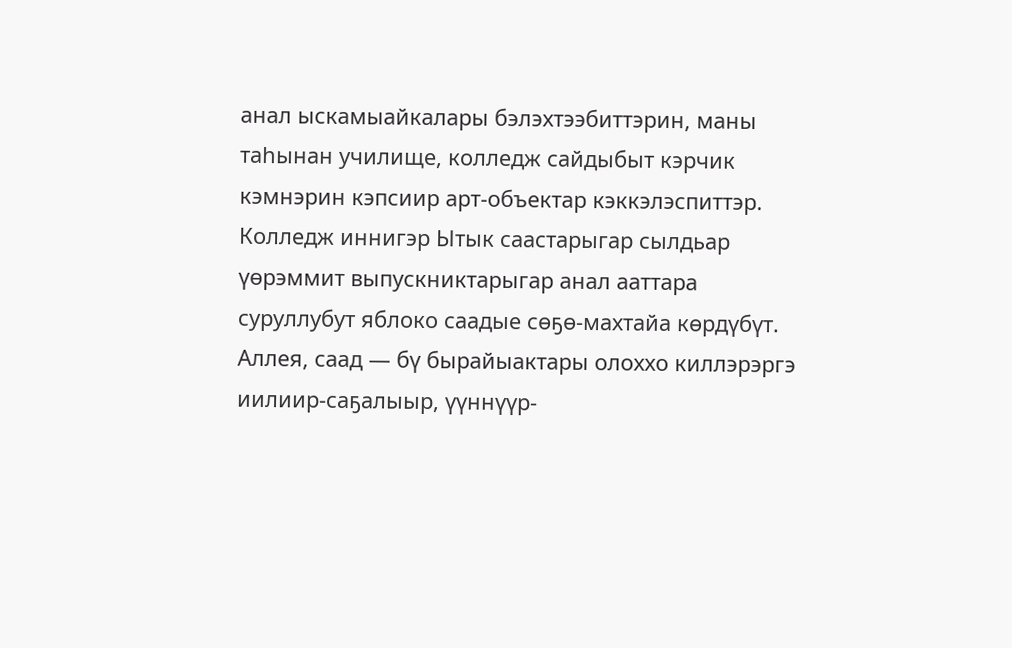анал ыскамыайкалары бэлэхтээбиттэрин, маны таһынан училище, колледж сайдыбыт кэрчик кэмнэрин кэпсиир арт-объектар кэккэлэспиттэр. Колледж иннигэр Ытык саастарыгар сылдьар үөрэммит выпускниктарыгар анал ааттара суруллубут яблоко саадые сөҕө-махтайа көрдүбүт. Аллея, саад — бү бырайыактары олоххо киллэрэргэ иилиир-саҕалыыр, үүннүүр-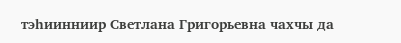тэһиинниир Светлана Григорьевна чахчы да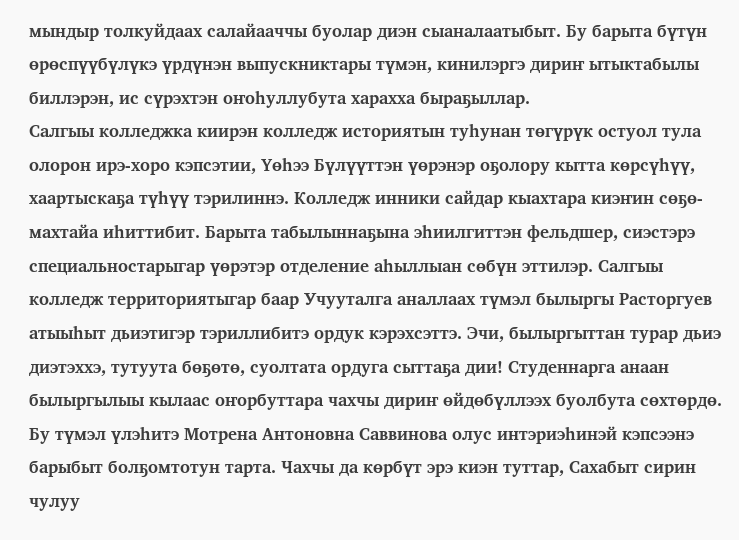мындыр толкуйдаах салайааччы буолар диэн сыаналаатыбыт. Бу барыта бүтүн өрөспүүбүлүкэ үрдүнэн выпускниктары түмэн, кинилэргэ дириҥ ытыктабылы биллэрэн, ис сүрэхтэн оҥоһуллубута харахха быраҕыллар.
Салгыы колледжка киирэн колледж историятын туһунан төгүрүк остуол тула олорон ирэ-хоро кэпсэтии, Үөһээ Бүлүүттэн үөрэнэр оҕолору кытта көрсүһүү, хаартыскаҕа түһүү тэрилиннэ. Колледж инники сайдар кыахтара киэҥин сөҕө-махтайа иһиттибит. Барыта табылыннаҕына эһиилгиттэн фельдшер, сиэстэрэ специальностарыгар үөрэтэр отделение аһыллыан сөбүн эттилэр. Салгыы колледж территориятыгар баар Учууталга аналлаах түмэл былыргы Расторгуев атыыһыт дьиэтигэр тэриллибитэ ордук кэрэхсэттэ. Эчи, былыргыттан турар дьиэ диэтэххэ, тутуута бөҕөтө, суолтата ордуга сыттаҕа дии! Студеннарга анаан былыргылыы кылаас оҥорбуттара чахчы дириҥ өйдөбүллээх буолбута сөхтөрдө. Бу түмэл үлэһитэ Мотрена Антоновна Саввинова олус интэриэһинэй кэпсээнэ барыбыт болҕомтотун тарта. Чахчы да көрбүт эрэ киэн туттар, Сахабыт сирин чулуу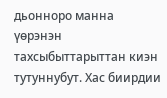дьонноро манна үөрэнэн тахсыбыттарыттан киэн тутуннубут. Хас биирдии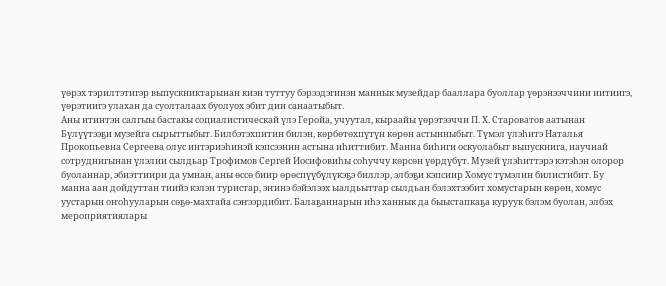үөрэх тэрилтэтигэр выпускниктарынан киэн туттуу бэрээдэгинэн маннык музейдар бааллара буоллар үөрэнээччини иитиигэ, үөрэтиигэ улахан да суолталаах буолуох эбит дии санаатыбыт.
Аны итинтэн салгыы бастакы социалистическай үлэ Геройа, учуутал, кыраайы үөрэтээччи П. Х. Староватов аатынан Бүлүүтээҕи музейга сырыттыбыт. Билбэтэхпитин билэн, көрбөтөхпүтүн көрөн астынныбыт. Түмэл үлэһитэ Наталья Прокопьевна Сергеева олус интэриэһинэй кэпсээнин астына иһиттибит. Манна биһиги оскуолабыт выпускнига, научнай сотруднигынан үлэлии сылдьар Трофимов Сергей Иосифовиһы соһуччу көрсөн үөрдүбүт. Музей үлэһиттэрэ кэтэһэн олорор буоланнар, эбиэттиири да умнан, аны өссө биир өрөспүүбүлүкэҕэ биллэр, элбэҕи кэпсиир Хомус түмэлин билистибит. Бу манна аан дойдуттан тиийэ кэлэн туристар, эҥинэ бэйэлээх ыалдьыттар сылдьан бэлэхтээбит хомустарын көрөн, хомус уустарын оҥоһууларын сөҕө-махтайа сэҥээрдибит. Балаҕаннарын иһэ ханнык да быыстапкаҕа куруук бэлэм буолан, элбэх мероприятиялары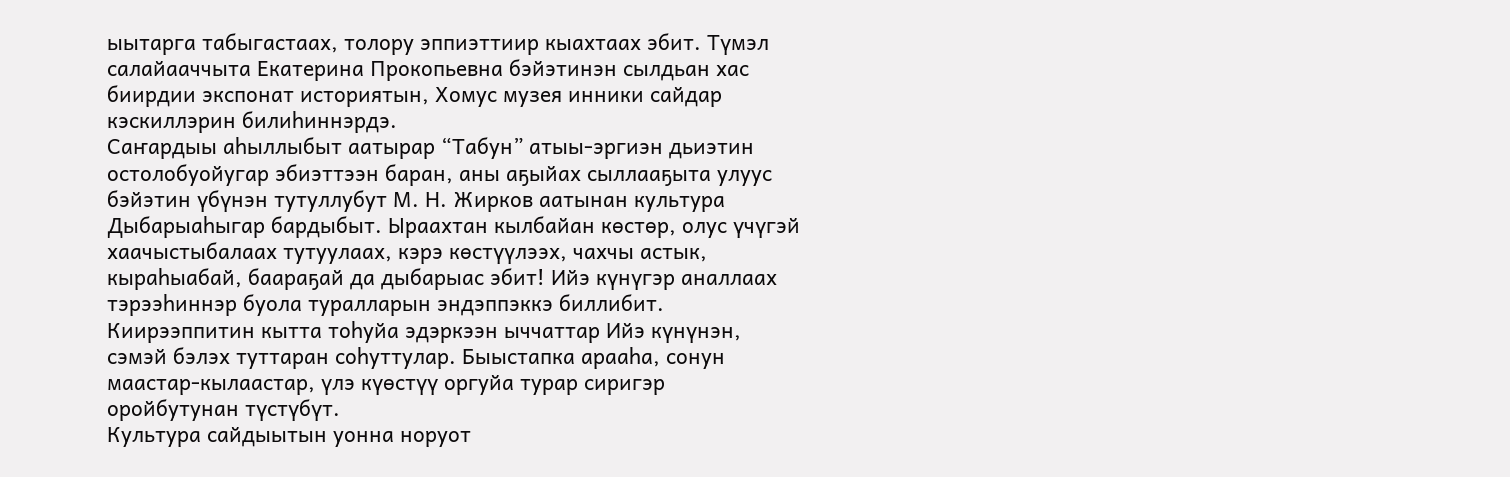ыытарга табыгастаах, толору эппиэттиир кыахтаах эбит. Түмэл салайааччыта Екатерина Прокопьевна бэйэтинэн сылдьан хас биирдии экспонат историятын, Хомус музея инники сайдар кэскиллэрин билиһиннэрдэ.
Саҥардыы аһыллыбыт аатырар “Табун” атыы-эргиэн дьиэтин остолобуойугар эбиэттээн баран, аны аҕыйах сыллааҕыта улуус бэйэтин үбүнэн тутуллубут М. Н. Жирков аатынан культура Дыбарыаһыгар бардыбыт. Ыраахтан кылбайан көстөр, олус үчүгэй хаачыстыбалаах тутуулаах, кэрэ көстүүлээх, чахчы астык, кыраһыабай, баараҕай да дыбарыас эбит! Ийэ күнүгэр аналлаах тэрээһиннэр буола туралларын эндэппэккэ биллибит. Киирээппитин кытта тоһуйа эдэркээн ыччаттар Ийэ күнүнэн, сэмэй бэлэх туттаран соһуттулар. Быыстапка арааһа, сонун маастар-кылаастар, үлэ күөстүү оргуйа турар сиригэр оройбутунан түстүбүт.
Культура сайдыытын уонна норуот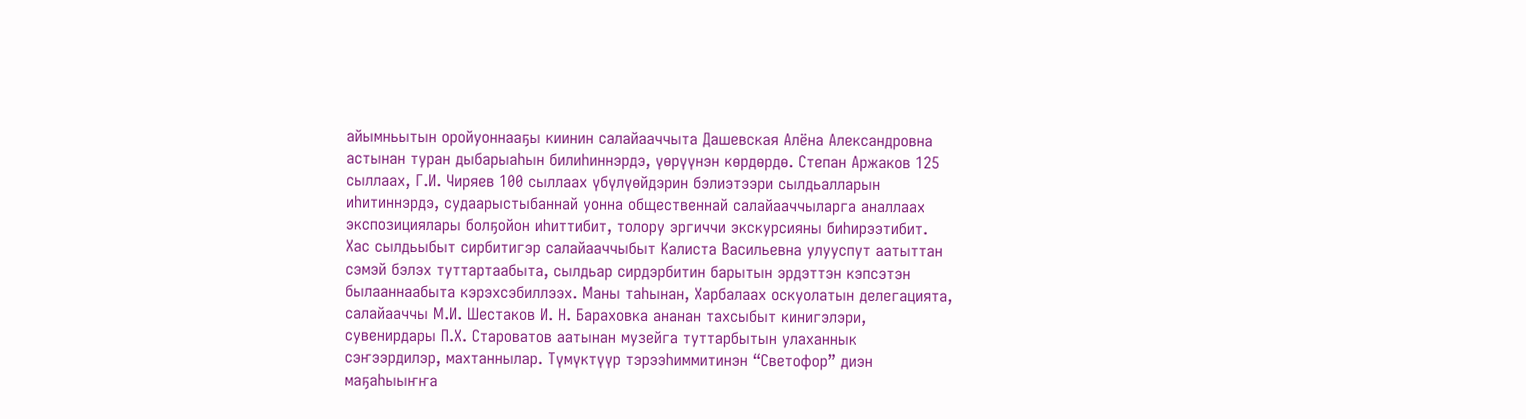айымньытын оройуоннааҕы киинин салайааччыта Дашевская Алёна Александровна астынан туран дыбарыаһын билиһиннэрдэ, үөрүүнэн көрдөрдө. Степан Аржаков 125 сыллаах, Г.И. Чиряев 100 сыллаах үбүлүөйдэрин бэлиэтээри сылдьалларын иһитиннэрдэ, судаарыстыбаннай уонна общественнай салайааччыларга аналлаах экспозициялары болҕойон иһиттибит, толору эргиччи экскурсияны биһирээтибит.
Хас сылдьыбыт сирбитигэр салайааччыбыт Калиста Васильевна улууспут аатыттан сэмэй бэлэх туттартаабыта, сылдьар сирдэрбитин барытын эрдэттэн кэпсэтэн былааннаабыта кэрэхсэбиллээх. Маны таһынан, Харбалаах оскуолатын делегацията, салайааччы М.И. Шестаков И. Н. Бараховка ананан тахсыбыт кинигэлэри, сувенирдары П.Х. Староватов аатынан музейга туттарбытын улаханнык сэҥээрдилэр, махтаннылар. Түмүктүүр тэрээһиммитинэн “Светофор” диэн маҕаһыыҥҥа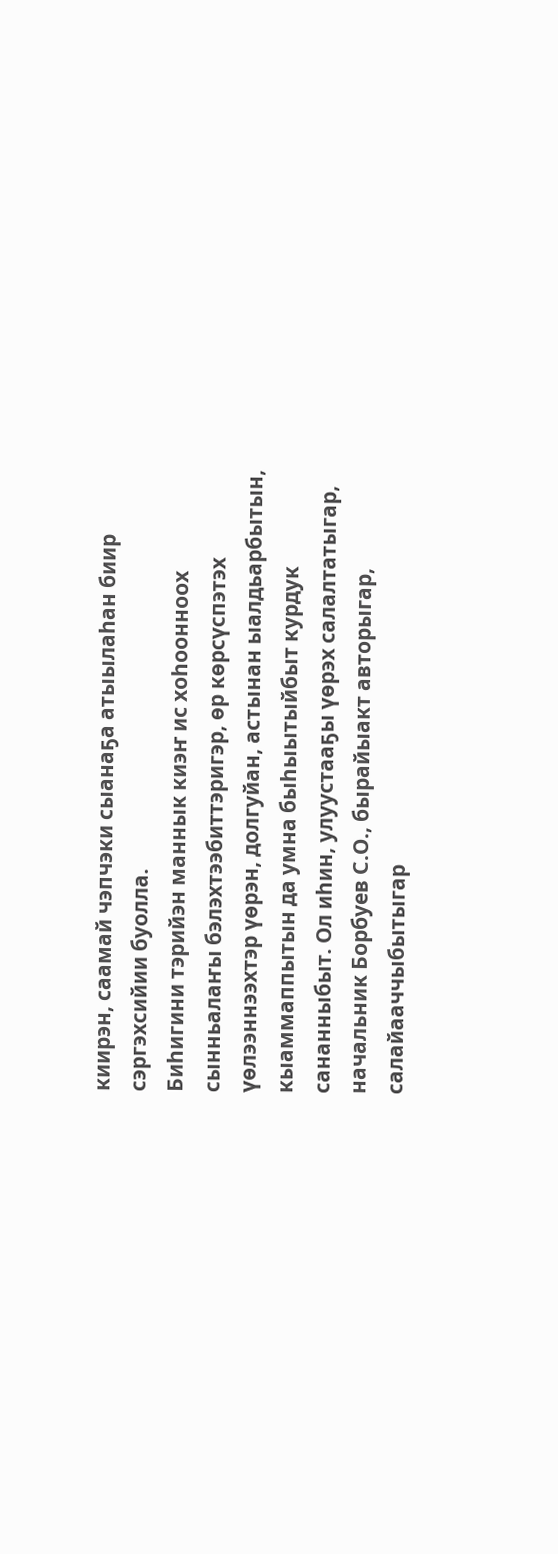киирэн, саамай чэпчэки сыанаҕа атыылаһан биир сэргэхсийии буолла.
Биһигини тэрийэн маннык киэҥ ис хоһоонноох сынньалаҥы бэлэхтээбиттэригэр, өр көрсүспэтэх үөлээннээхтэр үөрэн, долгуйан, астынан ыалдьарбытын, кыаммаппытын да умна быһыытыйбыт курдук сананныбыт. Ол иһин, улуустааҕы үөрэх салалтатыгар, начальник Борбуев С.О., бырайыакт авторыгар, салайааччыбытыгар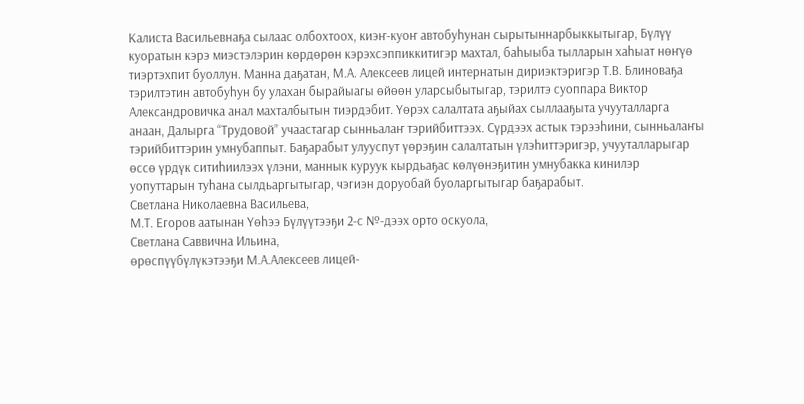Калиста Васильевнаҕа сылаас олбохтоох, киэҥ-куоҥ автобуһунан сырытыннарбыккытыгар, Бүлүү куоратын кэрэ миэстэлэрин көрдөрөн кэрэхсэппиккитигэр махтал, баһыыба тылларын хаһыат нөҥүө тиэртэхпит буоллун. Манна даҕатан, М.А. Алексеев лицей интернатын дириэктэригэр Т.В. Блиноваҕа тэрилтэтин автобуһун бу улахан бырайыагы өйөөн уларсыбытыгар, тэрилтэ суоппара Виктор Александровичка анал махталбытын тиэрдэбит. Үөрэх салалтата аҕыйах сыллааҕыта учууталларга анаан, Далырга “Трудовой” учаастагар сынньалаҥ тэрийбиттээх. Сүрдээх астык тэрээһини, сынньалаҥы тэрийбиттэрин умнубаппыт. Баҕарабыт улууспут үөрэҕин салалтатын үлэһиттэригэр, учууталларыгар өссө үрдүк ситиһиилээх үлэни, маннык куруук кырдьаҕас көлүөнэҕитин умнубакка кинилэр уопуттарын туһана сылдьаргытыгар, чэгиэн доруобай буоларгытыгар баҕарабыт.
Светлана Николаевна Васильева,
М.Т. Егоров аатынан Үөһээ Бүлүүтээҕи 2-с №-дээх орто оскуола,
Светлана Саввична Ильина,
өрөспүүбүлүкэтээҕи М.А.Алексеев лицей-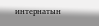интернатын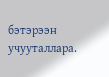бэтэрээн учууталлара.